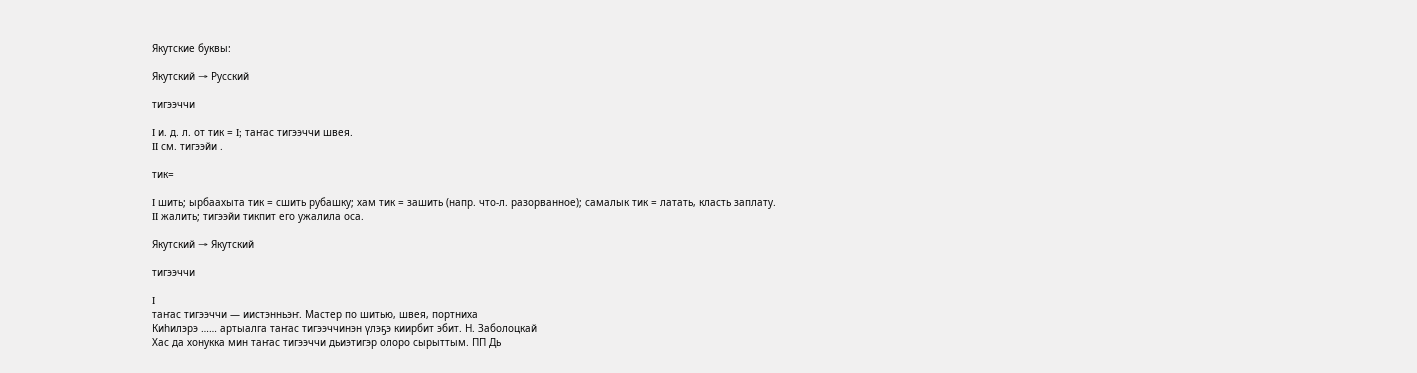Якутские буквы:

Якутский → Русский

тигээччи

I и. д. л. от тик = I; таҥас тигээччи швея.
II см. тигээйи .

тик=

I шить; ырбаахыта тик = сшить рубашку; хам тик = зашить (напр. что-л. разорванное); самалык тик = латать, класть заплату.
II жалить; тигээйи тикпит его ужалила оса.

Якутский → Якутский

тигээччи

I
таҥас тигээччи — иистэнньэҥ. Мастер по шитью, швея, портниха
Киһилэрэ …… артыалга таҥас тигээччинэн үлэҕэ киирбит эбит. Н. Заболоцкай
Хас да хонукка мин таҥас тигээччи дьиэтигэр олоро сырыттым. ПП Дь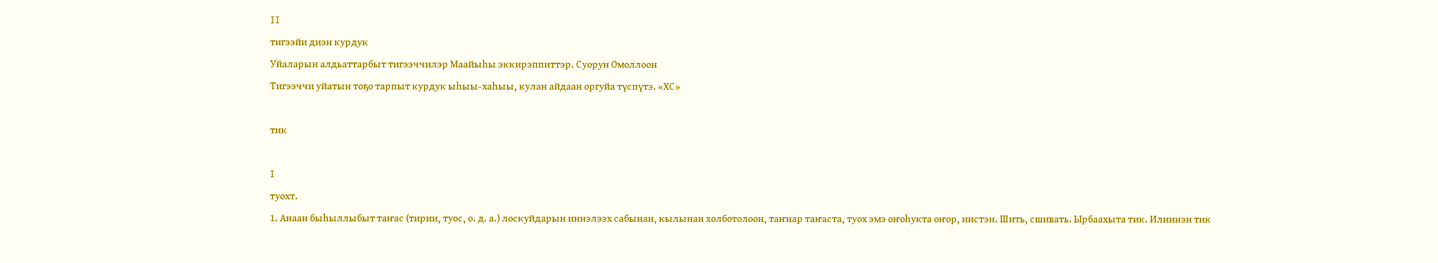II
тигээйи диэн курдук
Уйаларын алдьаттарбыт тигээччилэр Маайыһы эккирэппиттэр. Суорун Омоллоон
Тигээччи уйатын тоҕо тарпыт курдук ыһыы-хаһыы, кулан айдаан оргуйа түспүтэ. «ХС»

тик

I
туохт.
1. Анаан быһыллыбыт таҥас (тирии, туос, о. д. а.) лоскуйдарын иннэлээх сабынан, кылынан холботолоон, таҥнар таҥаста, туох эмэ оҥоһукта оҥор, иистэн. Шить, сшивать. Ырбаахыта тик. Илиинэн тик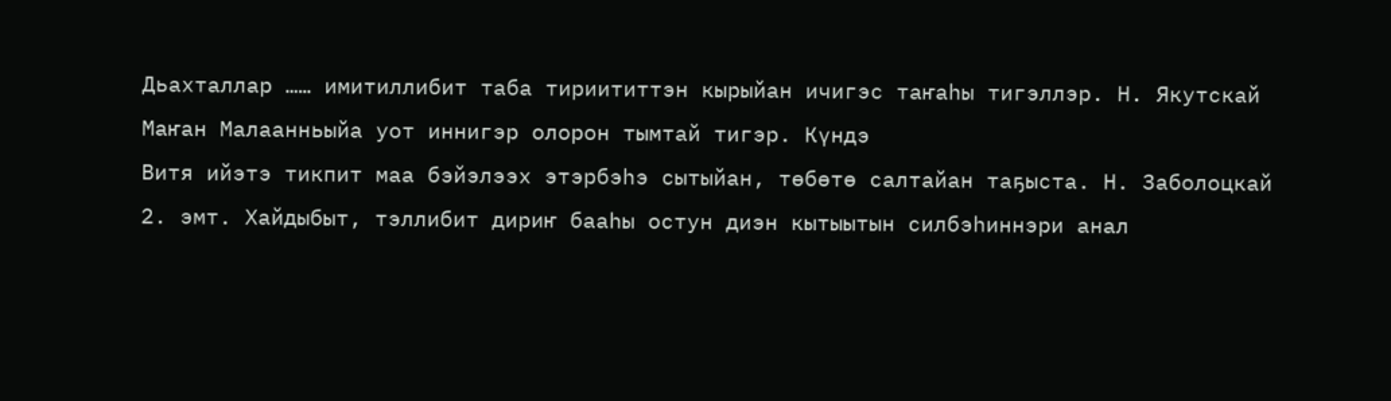Дьахталлар …… имитиллибит таба тириититтэн кырыйан ичигэс таҥаһы тигэллэр. Н. Якутскай
Маҥан Малаанньыйа уот иннигэр олорон тымтай тигэр. Күндэ
Витя ийэтэ тикпит маа бэйэлээх этэрбэһэ сытыйан, төбөтө салтайан таҕыста. Н. Заболоцкай
2. эмт. Хайдыбыт, тэллибит дириҥ бааһы остун диэн кытыытын силбэһиннэри анал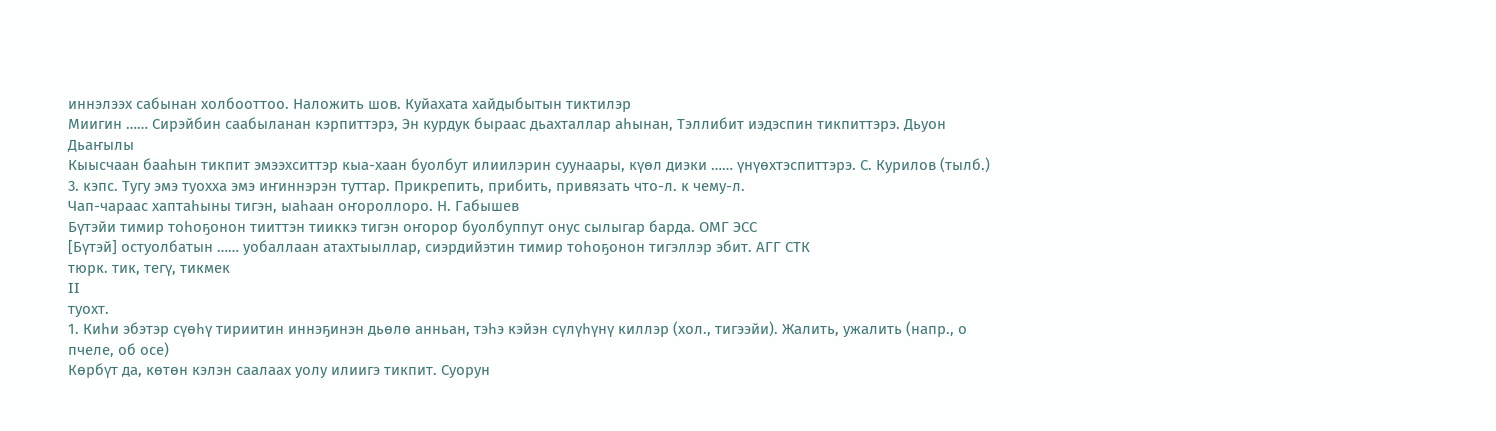иннэлээх сабынан холбооттоо. Наложить шов. Куйахата хайдыбытын тиктилэр
Миигин …… Сирэйбин саабыланан кэрпиттэрэ, Эн курдук быраас дьахталлар аһынан, Тэллибит иэдэспин тикпиттэрэ. Дьуон Дьаҥылы
Кыысчаан бааһын тикпит эмээхситтэр кыа-хаан буолбут илиилэрин суунаары, күөл диэки …… үнүөхтэспиттэрэ. С. Курилов (тылб.)
3. кэпс. Тугу эмэ туохха эмэ иҥиннэрэн туттар. Прикрепить, прибить, привязать что-л. к чему-л.
Чап-чараас хаптаһыны тигэн, ыаһаан оҥороллоро. Н. Габышев
Бүтэйи тимир тоһоҕонон тииттэн тииккэ тигэн оҥорор буолбуппут онус сылыгар барда. ОМГ ЭСС
[Бүтэй] остуолбатын …… уобаллаан атахтыыллар, сиэрдийэтин тимир тоһоҕонон тигэллэр эбит. АГГ СТК
тюрк. тик, тегү, тикмек
II
туохт.
1. Киһи эбэтэр сүөһү тириитин иннэҕинэн дьөлө анньан, тэһэ кэйэн сүлүһүнү киллэр (хол., тигээйи). Жалить, ужалить (напр., о пчеле, об осе)
Көрбүт да, көтөн кэлэн саалаах уолу илиигэ тикпит. Суорун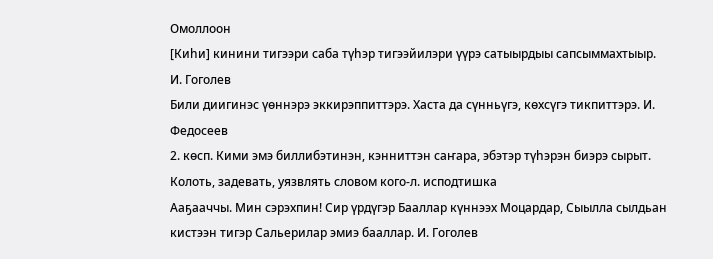Омоллоон
[Киһи] кинини тигээри саба түһэр тигээйилэри үүрэ сатыырдыы сапсыммахтыыр. И. Гоголев
Били диигинэс үөннэрэ эккирэппиттэрэ. Хаста да сүнньүгэ, көхсүгэ тикпиттэрэ. И. Федосеев
2. көсп. Кими эмэ биллибэтинэн, кэнниттэн саҥара, эбэтэр түһэрэн биэрэ сырыт. Колоть, задевать, уязвлять словом кого-л. исподтишка
Ааҕааччы. Мин сэрэхпин! Сир үрдүгэр Бааллар күннээх Моцардар, Сыылла сылдьан кистээн тигэр Сальерилар эмиэ бааллар. И. Гоголев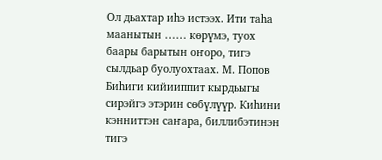Ол дьахтар иһэ истээх. Ити таһа маанытын …… көрүмэ, туох баары барытын оҥоро, тигэ сылдьар буолуохтаах. М. Попов
Биһиги кийииппит кырдьыгы сирэйгэ этэрин сөбүлүүр. Киһини кэнниттэн саҥара, биллибэтинэн тигэ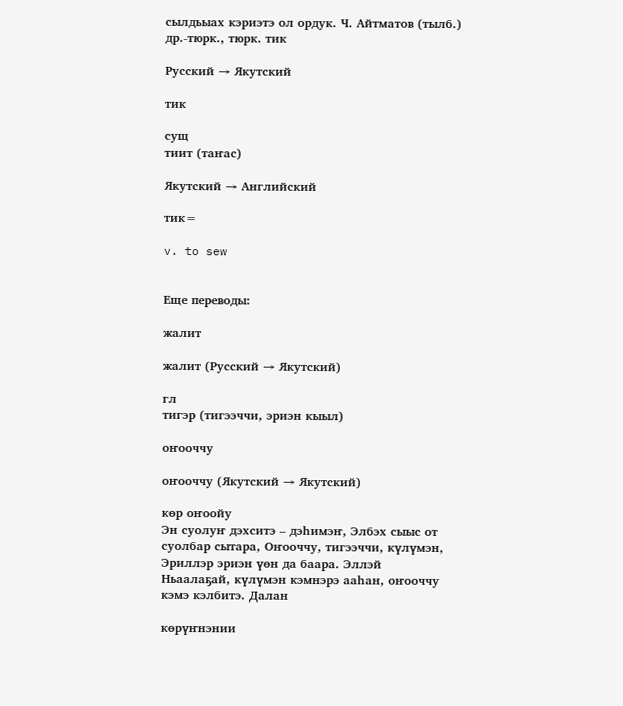сылдьыах кэриэтэ ол ордук. Ч. Айтматов (тылб.)
др.-тюрк., тюрк. тик

Русский → Якутский

тик

сущ
тиит (таҥас)

Якутский → Английский

тик=

v. to sew


Еще переводы:

жалит

жалит (Русский → Якутский)

гл
тигэр (тигээччи, эриэн кыыл)

оҥооччу

оҥооччу (Якутский → Якутский)

көр оҥоойу
Эн суолуҥ дэхситэ – дэһимэҥ, Элбэх сыыс от суолбар сытара, Оҥооччу, тигээччи, күлүмэн, Эриллэр эриэн үөн да баара. Эллэй
Ньаалаҕай, күлүмэн кэмнэрэ ааһан, оҥооччу кэмэ кэлбитэ. Далан

көрүҥнэнии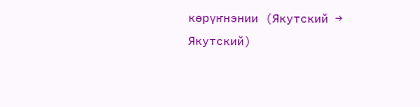көрүҥнэнии (Якутский → Якутский)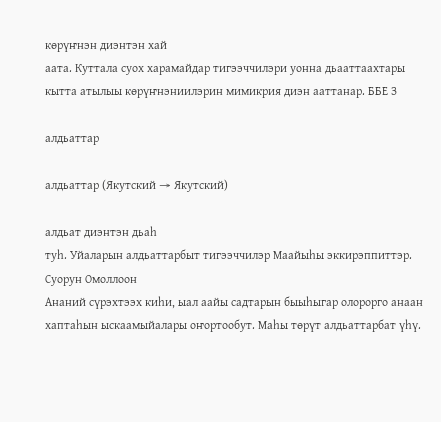көрүҥнэн диэнтэн хай
аата. Куттала суох харамайдар тигээччилэри уонна дьааттаахтары кытта атылыы көрүҥнэниилэрин мимикрия диэн ааттанар. ББЕ З

алдьаттар

алдьаттар (Якутский → Якутский)

алдьат диэнтэн дьаһ
туһ. Уйаларын алдьаттарбыт тигээччилэр Маайыһы эккирэппиттэр. Суорун Омоллоон
Ананий сүрэхтээх киһи, ыал аайы садтарын быыһыгар олорорго анаан хаптаһын ыскаамыйалары оҥортообут. Маһы төрүт алдьаттарбат үһү.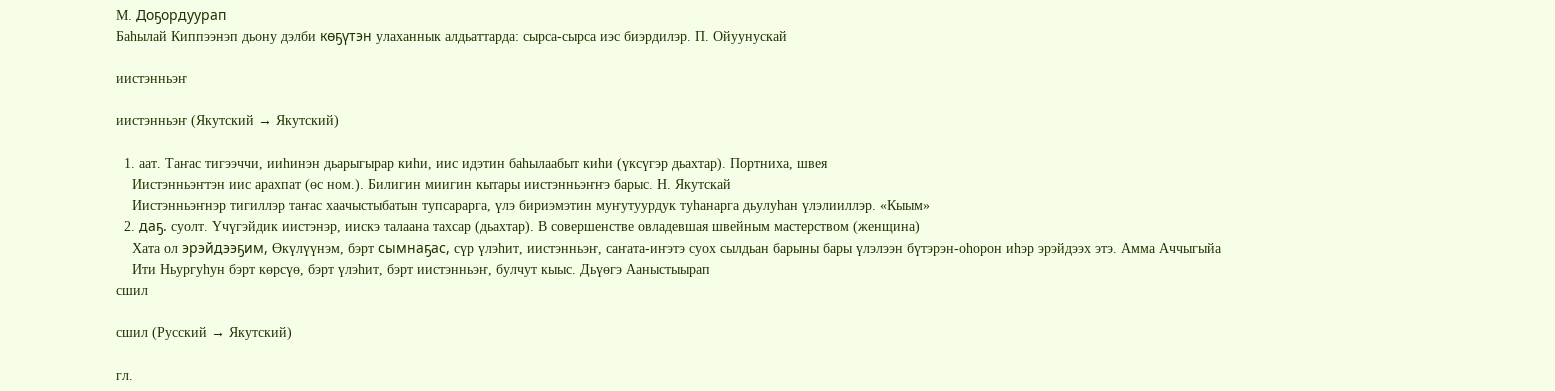М. Доҕордуурап
Баһылай Киппээнэп дьону дэлби көҕүтэн улаханнык алдьаттарда: сырса-сырса иэс биэрдилэр. П. Ойуунускай

иистэнньэҥ

иистэнньэҥ (Якутский → Якутский)

  1. аат. Таҥас тигээччи, ииһинэн дьарыгырар киһи, иис идэтин баһылаабыт киһи (үксүгэр дьахтар). Портниха, швея
    Иистэнньэҥтэн иис арахпат (өс ном.). Билигин миигин кытары иистэнньэҥҥэ барыс. Н. Якутскай
    Иистэнньэҥнэр тигиллэр таҥас хаачыстыбатын тупсарарга, үлэ бириэмэтин муҥутуурдук туһанарга дьулуһан үлэлииллэр. «Кыым»
  2. даҕ. суолт. Үчүгэйдик иистэнэр, иискэ талаана тахсар (дьахтар). В совершенстве овладевшая швейным мастерством (женщина)
    Хата ол эрэйдээҕим, Өкүлүүнэм, бэрт сымнаҕас, сүр үлэһит, иистэнньэҥ, саҥата-иҥэтэ суох сылдьан барыны бары үлэлээн бүтэрэн-оһорон иһэр эрэйдээх этэ. Амма Аччыгыйа
    Ити Ньургуһун бэрт көрсүө, бэрт үлэһит, бэрт иистэнньэҥ, булчут кыыс. Дьүөгэ Ааныстыырап
сшил

сшил (Русский → Якутский)

гл.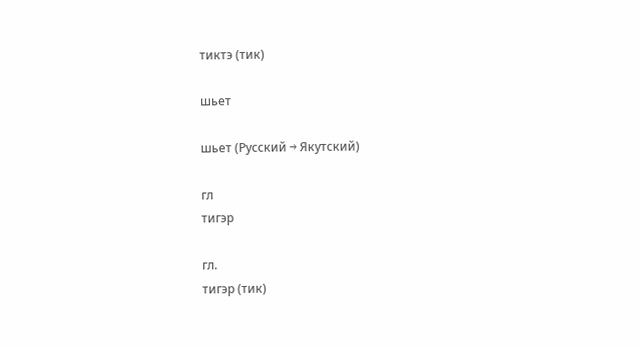тиктэ (тик)

шьет

шьет (Русский → Якутский)

гл
тигэр

гл.
тигэр (тик)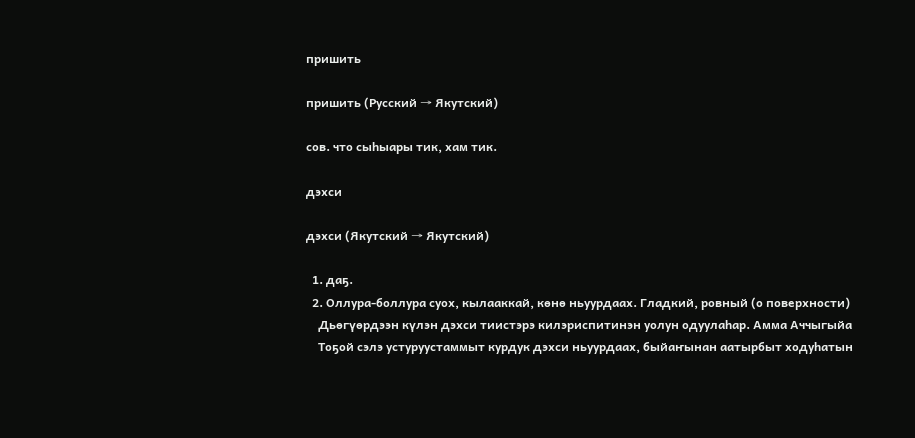пришить

пришить (Русский → Якутский)

сов. что сыһыары тик, хам тик.

дэхси

дэхси (Якутский → Якутский)

  1. даҕ.
  2. Оллура-боллура суох, кылааккай, көнө ньуурдаах. Гладкий, ровный (о поверхности)
    Дьөгүөрдээн күлэн дэхси тиистэрэ килэриспитинэн уолун одуулаһар. Амма Аччыгыйа
    Тоҕой сэлэ устуруустаммыт курдук дэхси ньуурдаах, быйаҥынан аатырбыт ходуһатын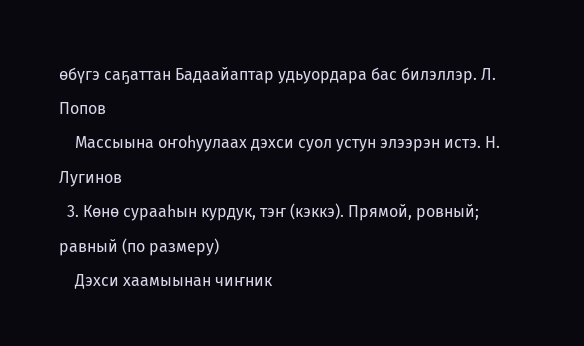өбүгэ саҕаттан Бадаайаптар удьуордара бас билэллэр. Л. Попов
    Массыына оҥоһуулаах дэхси суол устун элээрэн истэ. Н. Лугинов
  3. Көнө сурааһын курдук, тэҥ (кэккэ). Прямой, ровный; равный (по размеру)
    Дэхси хаамыынан чиҥник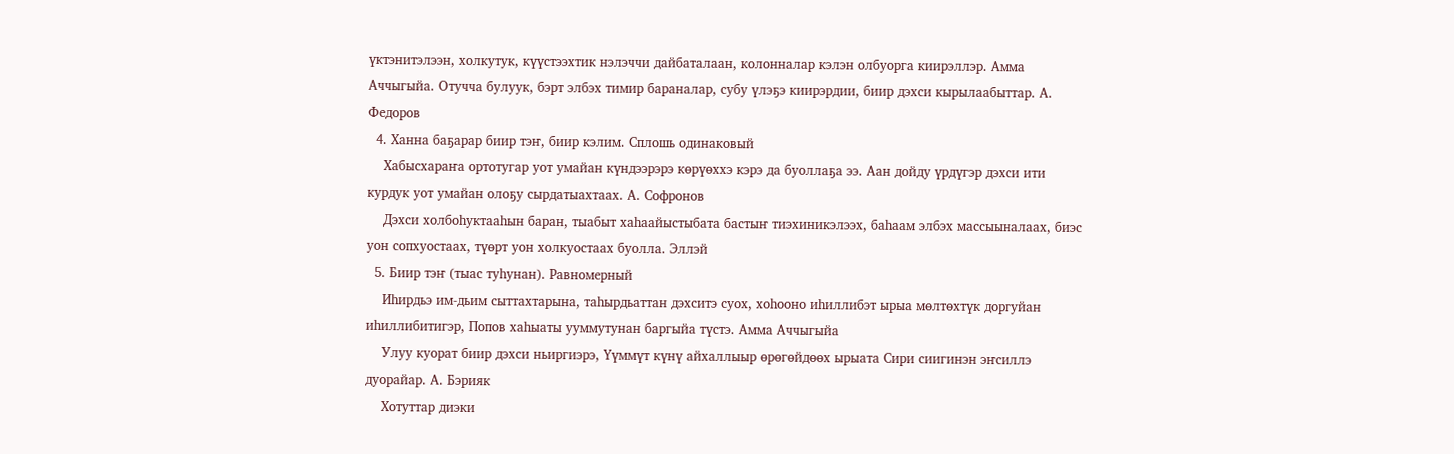үктэнитэлээн, холкутук, күүстээхтик нэлэччи дайбаталаан, колонналар кэлэн олбуорга киирэллэр. Амма Аччыгыйа. Отучча булуук, бэрт элбэх тимир бараналар, субу үлэҕэ киирэрдии, биир дэхси кырылаабыттар. А. Федоров
  4. Ханна баҕарар биир тэҥ, биир кэлим. Сплошь одинаковый
    Хабысхараҥа ортотугар уот умайан күндээрэрэ көрүөххэ кэрэ да буоллаҕа ээ. Аан дойду үрдүгэр дэхси ити курдук уот умайан олоҕу сырдатыахтаах. А. Софронов
    Дэхси холбоһуктааһын баран, тыабыт хаһаайыстыбата бастыҥ тиэхиникэлээх, баһаам элбэх массыыналаах, биэс уон сопхуостаах, түөрт уон холкуостаах буолла. Эллэй
  5. Биир тэҥ (тыас туһунан). Равномерный
    Иһирдьэ им-дьим сыттахтарына, таһырдьаттан дэхситэ суох, хоһооно иһиллибэт ырыа мөлтөхтүк доргуйан иһиллибитигэр, Попов хаһыаты ууммутунан баргыйа түстэ. Амма Аччыгыйа
    Улуу куорат биир дэхси ньиргиэрэ, Үүммүт күнү айхаллыыр өрөгөйдөөх ырыата Сири сиигинэн эҥсиллэ дуорайар. А. Бэрияк
    Хотуттар диэки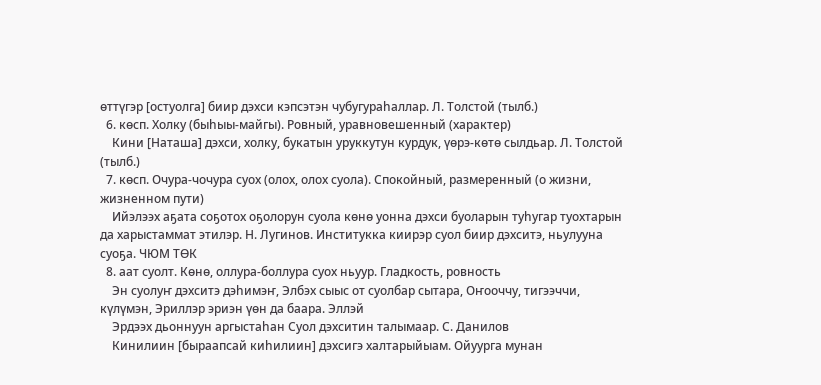өттүгэр [остуолга] биир дэхси кэпсэтэн чубугураһаллар. Л. Толстой (тылб.)
  6. көсп. Холку (быһыы-майгы). Ровный, уравновешенный (характер)
    Кини [Наташа] дэхси, холку, букатын уруккутун курдук, үөрэ-көтө сылдьар. Л. Толстой (тылб.)
  7. көсп. Очура-чочура суох (олох, олох суола). Спокойный, размеренный (о жизни, жизненном пути)
    Ийэлээх аҕата соҕотох оҕолорун суола көнө уонна дэхси буоларын туһугар туохтарын да харыстаммат этилэр. Н. Лугинов. Институкка киирэр суол биир дэхситэ, ньулууна суоҕа. ЧЮМ ТӨК
  8. аат суолт. Көнө, оллура-боллура суох ньуур. Гладкость, ровность
    Эн суолуҥ дэхситэ дэһимэҥ, Элбэх сыыс от суолбар сытара, Оҥооччу, тигээччи, күлүмэн, Эриллэр эриэн үөн да баара. Эллэй
    Эрдээх дьоннуун аргыстаһан Суол дэхситин талымаар. С. Данилов
    Кинилиин [быраапсай киһилиин] дэхсигэ халтарыйыам. Ойуурга мунан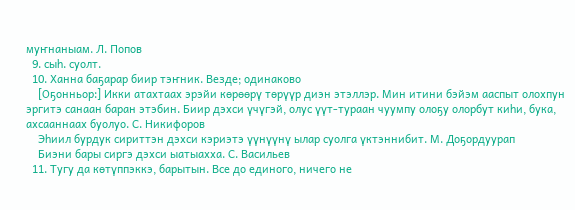муҥнаныам. Л. Попов
  9. сыһ. суолт.
  10. Ханна баҕарар биир тэҥник. Везде; одинаково
    [Оҕонньор:] Икки атахтаах эрэйи көрөөрү төрүүр диэн этэллэр. Мин итини бэйэм ааспыт олохпун эргитэ санаан баран этэбин. Биир дэхси үчүгэй, олус үүт-тураан чуумпу олоҕу олорбут киһи, бука, ахсааннаах буолуо. С. Никифоров
    Эһиил бурдук сириттэн дэхси кэриэтэ үүнүүнү ылар суолга үктэннибит. М. Доҕордуурап
    Биэни бары сиргэ дэхси ыатыахха. С. Васильев
  11. Тугу да көтүппэккэ, барытын. Все до единого, ничего не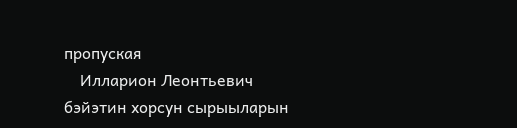пропуская
    Илларион Леонтьевич бэйэтин хорсун сырыыларын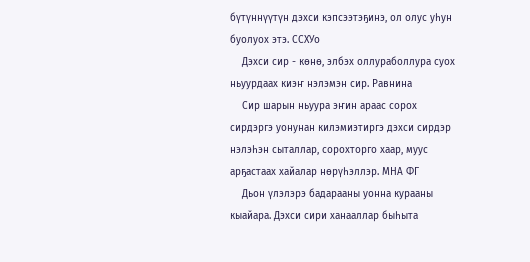бүтүннүүтүн дэхси кэпсээтэҕинэ, ол олус уһун буолуох этэ. ССХУо
    Дэхси сир - көнө, элбэх оллураболлура суох ньуурдаах киэҥ нэлэмэн сир. Равнина
    Сир шарын ньуура эҥин араас сорох сирдэргэ уонунан килэмиэтиргэ дэхси сирдэр нэлэһэн сыталлар, сорохторго хаар, муус арҕастаах хайалар нөрүһэллэр. МНА ФГ
    Дьон үлэлэрэ бадарааны уонна курааны кыайара. Дэхси сири ханааллар быһыта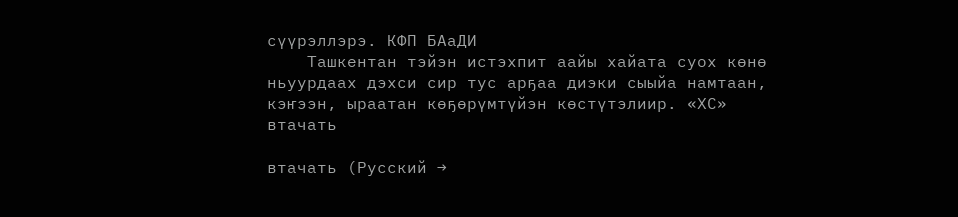сүүрэллэрэ. КФП БАаДИ
    Ташкентан тэйэн истэхпит аайы хайата суох көнө ньуурдаах дэхси сир тус арҕаа диэки сыыйа намтаан, кэҥээн, ыраатан көҕөрүмтүйэн көстүтэлиир. «ХС»
втачать

втачать (Русский →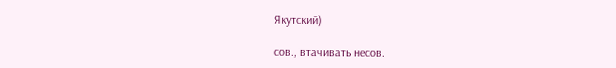Якутский)

сов., втачивать несов.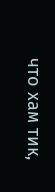что хам тик,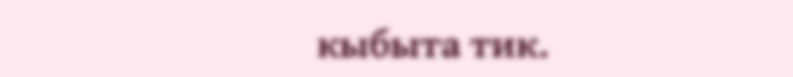кыбыта тик.